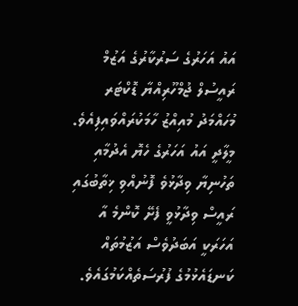އައު އަހަރުގެ ސަރުކާރުގެ އަޒުމް ރައީސުލް ޖުމްހޫރިއްޔާ ޑޮކްޓަރ މުހައްމަދު މުއިއްޒު ހާމަކުރައްވައިފިއެވެ. މީލާދީ އައު އަހަރުގެ ހެޔޮ އެދުމާއި ތަހުނިޔާ ވިދާޅުވެ ފޮނުއްވި ޚިތާބުގައި ރައީސް ވިދާޅުވީ ފެށޭ ކޮންމެ އާ އަހަރަކީ އަބަދުވެސް އަޒުމުތައް ކަނޑައެޅުމުގެ ފުރުސަތެއްކަމުގައެވެ.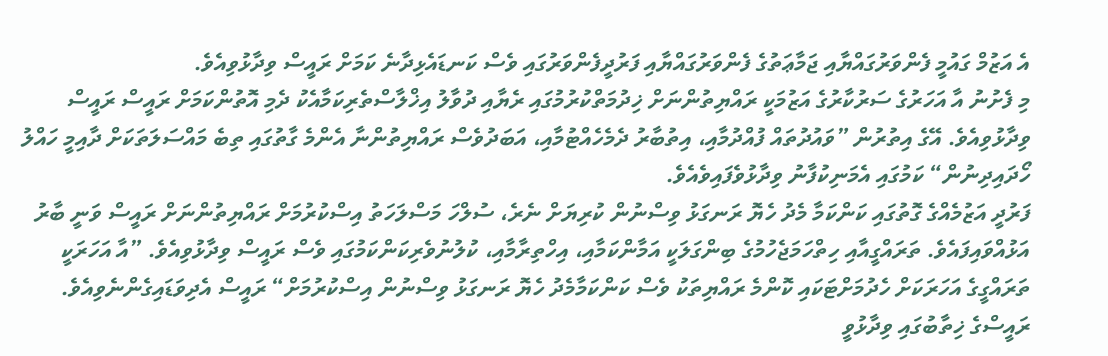އެ އަޒުމް ގައުމީ ފެންވަރުގައްޔާއި ޖަމާޢަތުގެ ފެންވަރުގައްޔާއި ފަރުދީފެންވަރުގައި ވެސް ކަނޑައެޅިދާނެ ކަމަށް ރައީސް ވިދާޅުވިއެވެ.
މި ފެށުނު އާ އަހަރުގެ ސަރުކާރުގެ އަޒުމަކީ ރައްޔިތުންނަށް ޚިދުމަތްކުރުމުގައި ރެޔާއި ދުވާލު އިޚްލާސްތެރިކަމާއެކު ދެމި އޮތުންކަމަށް ރައީސް ރައީސް ވިދާޅުވިއެވެ. އޭގެ އިތުރުން ”ވައުދުތައް ފުއްދުމާއި، އިތުބާރު ދެމެހެއްޓުމާއި، އަބަދުވެސް ރައްޔިތުންނާ އެންމެ ގާތުގައި ތިބެ މައްސަލަތަކަށް ދާއިމީ ހައްލު ހޯދައިދިނުން“ ކަމުގައި އެމަނިކުފާނު ވިދާޅުވެފައިވެއެވެ.
ފަރުދީ އަޒުމެއްގެ ގޮތުގައި ކަންކަމާ މެދު ހެޔޮ ރަނގަޅު ވިސްނުން ކުރިޔަށް ނެރެ، ސުލްހަ މަސްލަހަތު އިސްކުރުމަށް ރައްޔިތުންނަށް ރައީސް ވަނީ ބާރު އަޅުއްވައިފައެވެ. ތަރައްގީއާއި ހިތްހަމަޖެހުމުގެ ބިންގަލަކީ އަމާންކަމާއި، އިހްތިރާމާއި، ކުލުނުވެރިކަންކަމުގައި ވެސް ރައީސް ވިދާޅުވިއެވެ. ”އާ އަހަރަކީ ތަރައްގީގެ އަހަރަކަށް ހެދުމަށްޓަކައި ކޮންމެ ރައްޔިތަކު ވެސް ކަންކަމާމެދު ހެޔޮ ރަނގަޅު ވިސްނުން އިސްކުރުމަށް“ ރައީސް އެދިވަޑައިގެންނެވިއެވެ.
ރައީސްގެ ޚިތާބުގައި ވިދާޅުވީ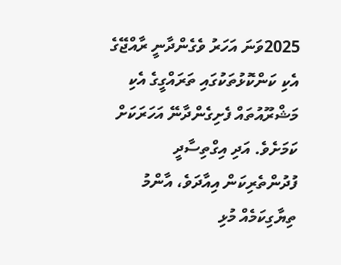2025ވަނަ އަހަރު ވެގެންދާނީ ރާއްޖޭގެ އެކި ކަންކޮޅުތަކުގައި ތަރައްގީގެ އެކި މަޝްރޫއުތައް ފެށިގެންދާނޭ އަހަރަކަށް ކަމަށެވެ. އަދި އިގްތިސާދީ ފުދުންތެރިކަން އިއާދަވެ، އާންމު ތިޔާގިކަމެއް މުޅި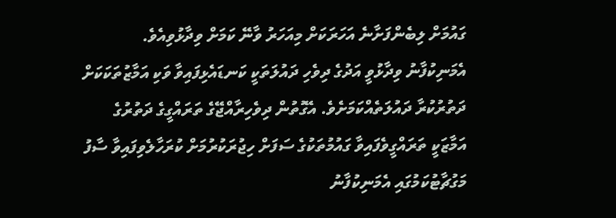ގައުމަށް ލިބެންފަށާނެ އަހަރަކަށް މިއަހަރު ވާނޭ ކަމަށް ވިދާޅުވިއެވެ.
އެމަނިކުފާނު ވިދާޅުވީ އަދުގެ ދިވެހި ދައުލަތަކީ ކަނޑައެޅިފައިވާ ވަކި އަމާޒުތަކަކަށް ދަތުރުކުރާ ދައުލަތެއްކަމަށެވެ. އެގޮތުން ދިވެހިރާއްޖޭގެ ތަރައްގީގެ ދަތުރުގެ އަމާޒަކީ ތަރައްގީވެފައިވާ ގައުމުތަކުގެ ސަފަށް ހިޖުރަކުރުމަށް ކުރަހާލެވިފައިވާ ސާފު މަގުޗާޓުކަމުގައި އެމަނިކުފާނު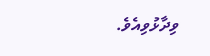ވިދާޅުވިއެވެ.